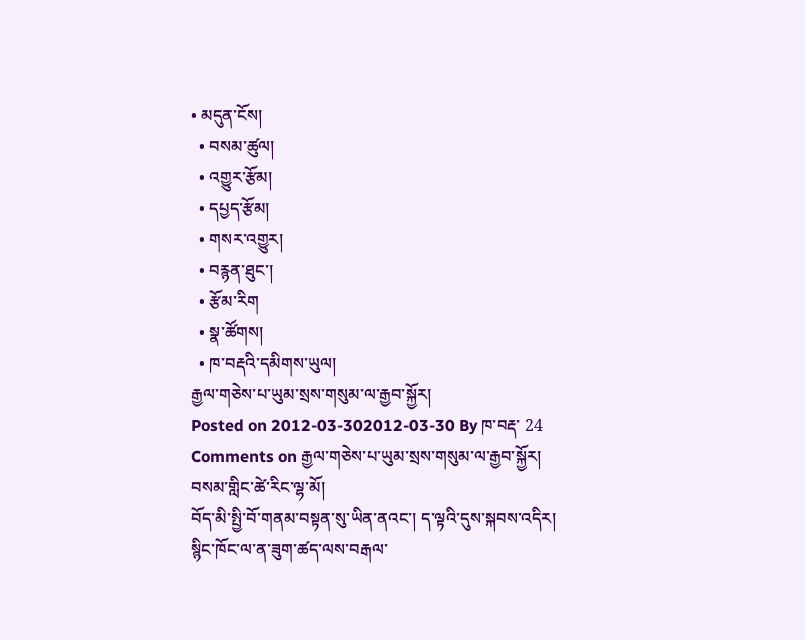• མདུན་ངོས།
  • བསམ་ཚུལ།
  • འགྱུར་རྩོམ།
  • དཔྱད་རྩོམ།
  • གསར་འགྱུར།
  • བརྙན་ཐུང་།
  • རྩོམ་རིག
  • སྣ་ཚོགས།
  • ཁ་བརྡའི་དམིགས་ཡུལ།
རྒྱལ་གཅེས་པ་ཡུམ་སྲས་གསུམ་ལ་རྒྱབ་སྐྱོར།
Posted on 2012-03-302012-03-30 By ཁ་བརྡ་ 24 Comments on རྒྱལ་གཅེས་པ་ཡུམ་སྲས་གསུམ་ལ་རྒྱབ་སྐྱོར།
བསམ་གླིང་ཚེ་རིང་ལྷ་མོ།
བོད་མི་སྤྱི་བོ་གནམ་བསྟན་སུ་ཡིན་ནའང་། ད་ལྟའི་དུས་སྐབས་འདིར། སྙིང་ཁོང་ལ་ན་ཟུག་ཚད་ལས་བརྒལ་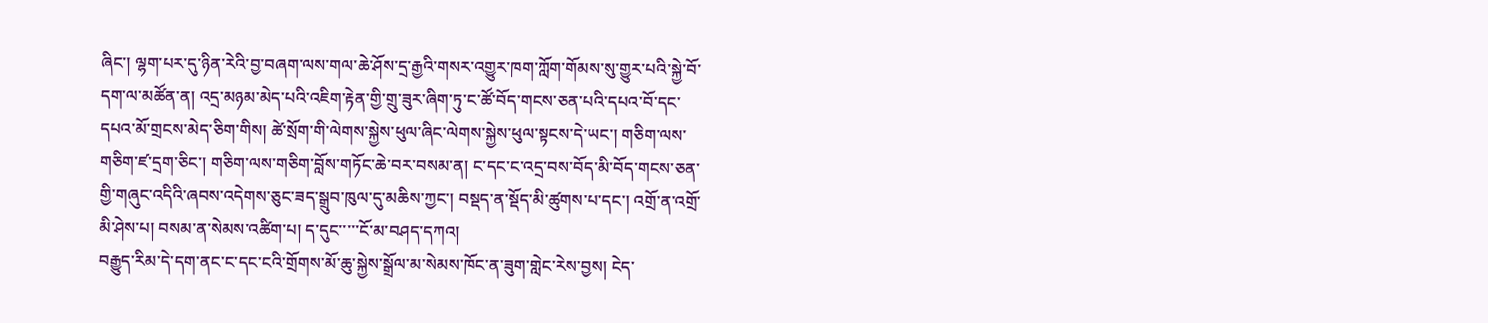ཞིང་། ལྷག་པར་དུ་ཉིན་རེའི་བྱ་བཞག་ལས་གལ་ཆེ་ཤོས་དྲ་རྒྱའི་གསར་འགྱུར་ཁག་ཀློག་གོམས་སུ་གྱུར་པའི་སྐྱེ་བོ་དག་ལ་མཚོན་ན། འདྲ་མཉམ་མེད་པའི་འཇིག་རྟེན་གྱི་གྲུ་ཟུར་ཞིག་ཏུ་ང་ཚོ་བོད་གངས་ཅན་པའི་དཔའ་བོ་དང་དཔའ་མོ་གྲངས་མེད་ཅིག་གིས། ཚེ་སྲོག་གི་ལེགས་སྐྱེས་ཕུལ་ཞིང་ལེགས་སྐྱེས་ཕུལ་སྟངས་དེ་ཡང་། གཅིག་ལས་གཅིག་ཛ་དྲག་ཅིང་། གཅིག་ལས་གཅིག་བློས་གཏོང་ཆེ་བར་བསམ་ན། ང་དང་ང་འདྲ་བས་བོད་མི་བོད་གངས་ཅན་གྱི་གཞུང་འདིའི་ཞབས་འདེགས་ཅུང་ཟད་སྒྲུབ་ཁུལ་དུ་མཆིས་ཀྱང་། བསྡད་ན་སྡོད་མི་ཚུགས་པ་དང་། འགྲོ་ན་འགྲོ་མི་ཤེས་པ། བསམ་ན་སེམས་འཚིག་པ། ད་དུང་་་་་ངོ་མ་བཤད་དཀའ།
བརྒྱུད་རིམ་དེ་དག་ནང་ང་དང་ངའི་གྲོགས་མོ་ཆུ་སྐྱེས་སྒྲོལ་མ་སེམས་ཁོང་ན་ཟུག་གླེང་རེས་བྱས། ངེད་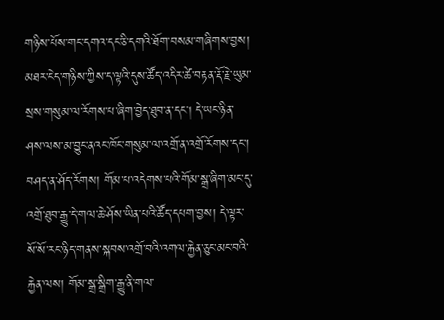གཉིས་པོས་གང་དགའ་དང་ཅི་དགའི་ཐོག་བསམ་གཞིགས་བྱས། མཐར་ངེད་གཉིས་ཀྱིས་ད་ལྟའི་དུས་ཚོད་འདིར་ཚེ་བརྟན་རྡོ་རྗེ་ཡུམ་སྲས་གསུམ་ལ་རོགས་པ་ཞིག་བྱེད་ཐུབ་ན་དང། དེ་ཡང་ཉིན་ཤས་ལས་མ་བྱུང་ནའང་ཁོང་གསུམ་ལ་འགྲོ་ན་འགྲོ་རོགས་དང་། བཤད་ན་ཤོད་རོགས། གོམ་པ་འདེགས་པའི་གོམ་སྒྲ་ཞིག་མང་དུ་འགྲོ་ཐུབ་རྒྱུ་དེ་གལ་ཆེ་ཤོས་ཡིན་པའི་ཚོད་དཔག་བྱས། དེ་ལྟར་སོ་སོ་རང་ཉིད་གནས་སྐབས་འགྲོ་བའི་འགལ་རྐྱེན་ཅུང་མང་བའི་རྐྱེན་ལས། གོམ་སྒྲ་སྒྲིག་རྒྱུ་ནི་གལ་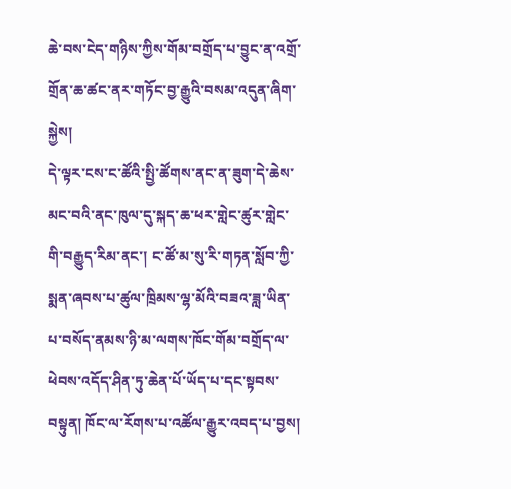ཆེ་བས་ངེད་གཉིས་ཀྱིས་གོམ་བགྲོད་པ་བྱུང་ན་འགྲོ་གྲོན་ཆ་ཚང་ནར་གཏོང་བྱ་རྒྱུའི་བསམ་འདུན་ཞིག་སྐྱེས།
དེ་ལྟར་ངས་ང་ཚོའི་སྤྱི་ཚོགས་ནང་ན་ཟུག་དེ་ཆེས་མང་བའི་ནང་ཁུལ་དུ་སྐད་ཆ་ཕར་གླེང་ཚུར་གླེང་གི་བརྒྱུད་རིམ་ནང་། ང་ཚོ་མ་སུ་རི་གཏན་སློབ་ཀྱི་སྨན་ཞབས་པ་ཚུལ་ཁྲིམས་ལྷ་མོའི་བཟའ་ཟླ་ཡིན་པ་བསོད་ནམས་ཉི་མ་ལགས་ཁོང་གོམ་བགྲོད་ལ་ཕེབས་འདོད་ཤིན་ཏུ་ཆེན་པོ་ཡོད་པ་དང་སྟབས་བསྟུན། ཁོང་ལ་རོགས་པ་འཚོལ་རྒྱུར་འབད་པ་བྱས།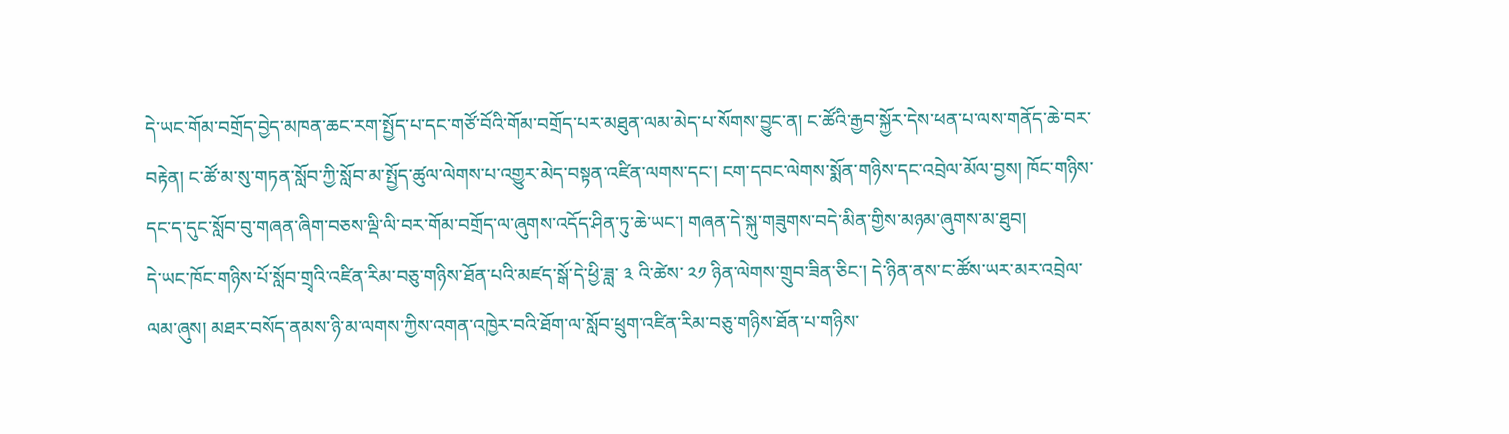དེ་ཡང་གོམ་བགྲོད་བྱེད་མཁན་ཆང་རག་སྤྱོད་པ་དང་གཙོ་བོའི་གོམ་བགྲོད་པར་མཐུན་ལམ་མེད་པ་སོགས་བྱུང་ན། ང་ཚོའི་རྒྱབ་སྐྱོར་དེས་ཕན་པ་ལས་གནོད་ཆེ་བར་བརྟེན། ང་ཚོ་མ་སུ་གཏན་སློབ་ཀྱི་སློབ་མ་སྤྱོད་ཚུལ་ལེགས་པ་འགྱུར་མེད་བསྟན་འཛིན་ལགས་དང་། ངག་དབང་ལེགས་སྨོན་གཉིས་དང་འབྲེལ་མོལ་བྱས། ཁོང་གཉིས་དང་ད་དུང་སློབ་བུ་གཞན་ཞིག་བཅས་ལྡི་ལི་བར་གོམ་བགྲོད་ལ་ཞུགས་འདོད་ཤིན་ཏུ་ཆེ་ཡང་། གཞན་དེ་སྐུ་གཟུགས་བདེ་མིན་གྱིས་མཉམ་ཞུགས་མ་ཐུབ།
དེ་ཡང་ཁོང་གཉིས་པོ་སློབ་གྲྭའི་འཛིན་རིམ་བཅུ་གཉིས་ཐོན་པའི་མཛད་སྒོ་དེ་ཕྱི་ཟླ་ ༣ འི་ཚེས་ ༢༡ ཉིན་ལེགས་གྲུབ་ཟིན་ཅིང་། དེ་ཉིན་ནས་ང་ཚོས་ཡར་མར་འབྲེལ་ལམ་ཞུས། མཐར་བསོད་ནམས་ཉི་མ་ལགས་ཀྱིས་འགན་འཁྱེར་བའི་ཐོག་ལ་སློབ་ཕྲུག་འཛིན་རིམ་བཅུ་གཉིས་ཐོན་པ་གཉིས་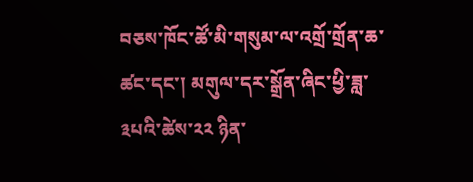བཅས་ཁོང་ཚོ་མི་གསུམ་ལ་འགྲོ་གྲོན་ཆ་ཚང་དང་། མགུལ་དར་སྒྲོན་ཞིང་ཕྱི་ཟླ་༣པའི་ཚེས་༢༢ ཉིན་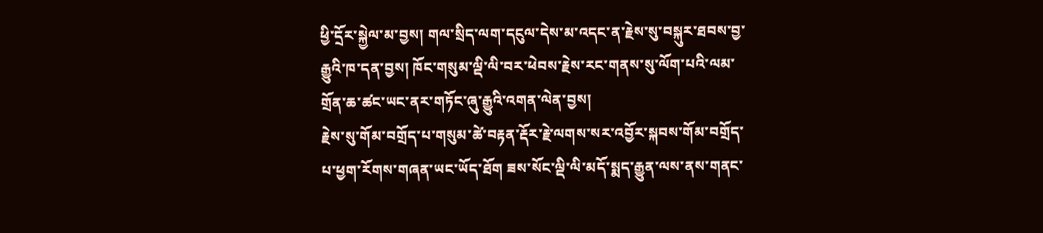ཕྱི་དྲོར་སྐྱེལ་མ་བྱས། གལ་སྲིད་ལག་དངུལ་དེས་མ་འདང་ན་རྗེས་སུ་བསྐུར་ཐབས་བྱ་རྒྱུའི་ཁ་དན་བྱས། ཁོང་གསུམ་ལྡི་ལི་བར་ཕེབས་རྗེས་རང་གནས་སུ་ལོག་པའི་ལམ་གྲོན་ཆ་ཚང་ཡང་ནར་གཏོང་ཞུ་རྒྱུའི་འགན་ལེན་བྱས།
རྗེས་སུ་གོམ་བགྲོད་པ་གསུམ་ཚེ་བརྟན་རྡོར་རྗེ་ལགས་སར་འབྱོར་སྐབས་གོམ་བགྲོད་པ་ཕྱག་རོགས་གཞན་ཡང་ཡོད་ཐོག ཟས་སོང་ལྡི་ལི་མདོ་སྨད་རྒྱུན་ལས་ནས་གནང་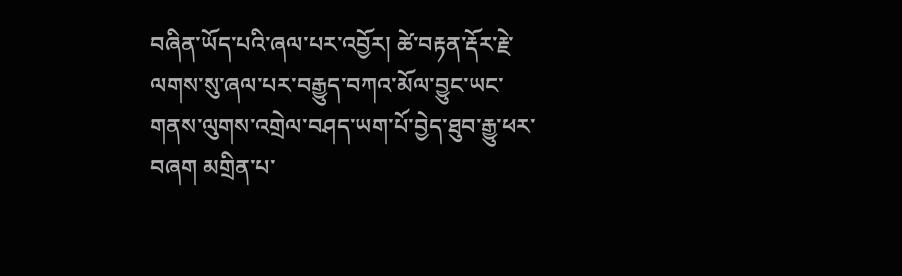བཞིན་ཡོད་པའི་ཞལ་པར་འབྱོར། ཚེ་བརྟན་རྡོར་རྗེ་ལགས་སུ་ཞལ་པར་བརྒྱུད་བཀའ་མོལ་བྱུང་ཡང་གནས་ལུགས་འགྲེལ་བཤད་ཡག་པོ་བྱེད་ཐུབ་རྒྱུ་ཕར་བཞག མགྲིན་པ་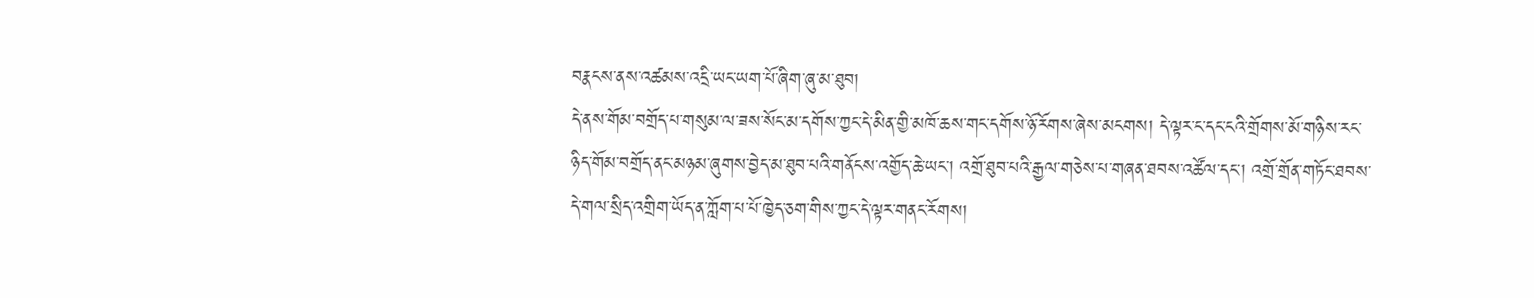བརྣངས་ནས་འཚམས་འདྲི་ཡང་ཡག་པོ་ཞིག་ཞུ་མ་ཐུབ།
དེ་ནས་གོམ་བགྲོད་པ་གསུམ་ལ་ཟས་སོང་མ་དགོས་ཀྱང་དེ་མིན་གྱི་མཁོ་ཆས་གང་དགོས་ཉོ་རོགས་ཞེས་མངགས། དེ་ལྟར་ང་དང་ངའི་གྲོགས་མོ་གཉིས་རང་ཉིད་གོམ་བགྲོད་ནང་མཉམ་ཞུགས་བྱེད་མ་ཐུབ་པའི་གནོངས་འགྱོད་ཆེ་ཡང་། འགྲོ་ཐུབ་པའི་རྒྱལ་གཅེས་པ་གཞན་ཐབས་འཚོལ་དང་། འགྲོ་གྲོན་གཏོང་ཐབས་དེ་གལ་སྲིད་འགྲིག་ཡོད་ན་ཀློག་པ་པོ་ཁྱེད་ཅག་གིས་ཀྱང་དེ་ལྟར་གནང་རོགས།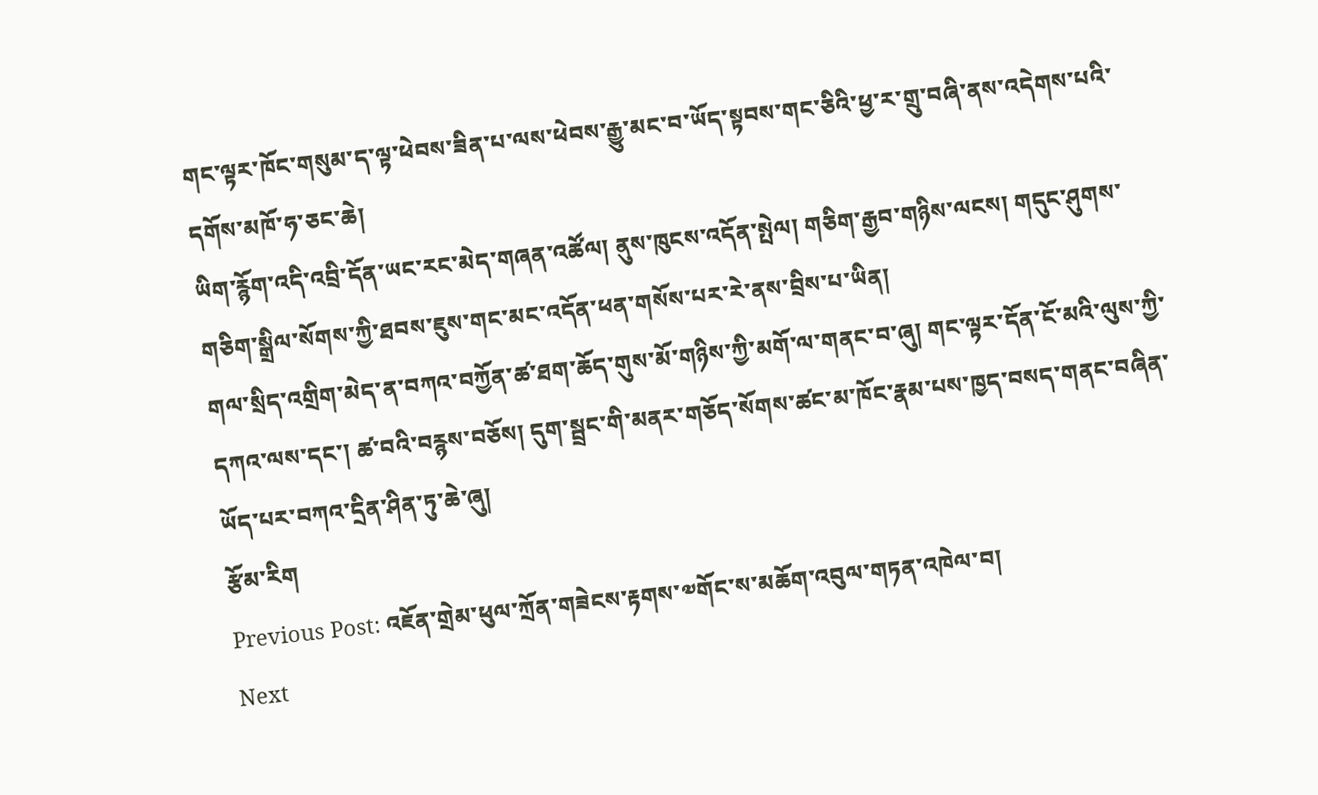གང་ལྟར་ཁོང་གསུམ་ད་ལྟ་ཕེབས་ཟིན་པ་ལས་ཕེབས་རྒྱུ་མང་བ་ཡོད་སྟབས་གང་ཅིའི་ཕྱ་ར་གྲུ་བཞི་ནས་འདེགས་པའི་དགོས་མཁོ་ཧ་ཅང་ཆེ།
ཡིག་རྙོག་འདི་འབྲི་དོན་ཡང་རང་མེད་གཞན་འཚོལ། ནུས་ཁུངས་འདོན་སྤེལ། གཅིག་རྒྱབ་གཉིས་ལངས། གདུང་ཤུགས་གཅིག་སྒྲིལ་སོགས་ཀྱི་ཐབས་ཇུས་གང་མང་འདོན་ཕན་གསོས་པར་རེ་ནས་བྲིས་པ་ཡིན།
གལ་སྲིད་འགྲིག་མེད་ན་བཀའ་བཀྱོན་ཚ་ཐག་ཆོད་གུས་མོ་གཉིས་ཀྱི་མགོ་ལ་གནང་བ་ཞུ། གང་ལྟར་དོན་ངོ་མའི་ལུས་ཀྱི་དཀའ་ལས་དང་། ཚ་བའི་བརྙས་བཅོས། དུག་སྦྲང་གི་མནར་གཅོད་སོགས་ཚང་མ་ཁོང་རྣམ་པས་ཁྱད་བསད་གནང་བཞིན་ཡོད་པར་བཀའ་དྲིན་ཤིན་ཏུ་ཆེ་ཞུ།
རྩོམ་རིག
Previous Post: འཇོན་གྲེམ་ཕུལ་ཀྲོན་གཟེངས་རྟགས་༧གོང་ས་མཆོག་འབུལ་གཏན་འཁེལ་བ།
Next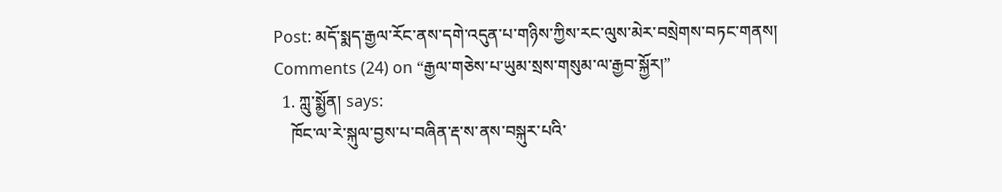Post: མདོ་སྨད་རྒྱལ་རོང་ནས་དགེ་འདུན་པ་གཉིས་ཀྱིས་རང་ལུས་མེར་བསྲེགས་བཏང་གནས།
Comments (24) on “རྒྱལ་གཅེས་པ་ཡུམ་སྲས་གསུམ་ལ་རྒྱབ་སྐྱོར།”
  1. ཀླུ་སྨྱོན། says:
    ཁོང་ལ་རེ་སྐུལ་བྱས་པ་བཞིན་རྡ་ས་ནས་བསྐུར་པའི་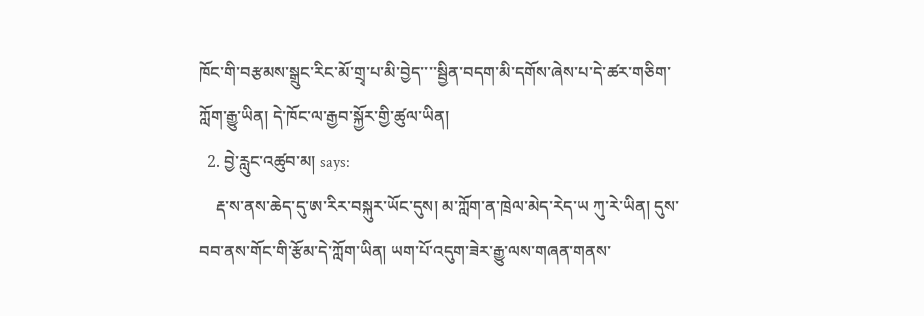ཁོང་གི་བརྩམས་སྒྲུང་རིང་མོ་གྲྭ་པ་མི་བྱེད་་་་སྦྱིན་བདག་མི་དགོས་ཞེས་པ་དེ་ཚར་གཅིག་ཀློག་རྒྱུ་ཡིན། དེ་ཁོང་ལ་རྒྱབ་སྐྱོར་གྱི་ཚུལ་ཡིན།
  2. བྱེ་རླུང་འཚུབ་མ། says:
    རྡ་ས་ནས་ཆེད་དུ་ཨ་རིར་བསྐུར་ཡོང་དུས། མ་ཀློག་ན་ཁྲེལ་མེད་རེད་ཡ ཀུ་རེ་ཡིན། དུས་བབ་ནས་གོང་གི་རྩོམ་དེ་ཀློག་ཡིན། ཡག་པོ་འདུག་ཟེར་རྒྱུ་ལས་གཞན་གནས་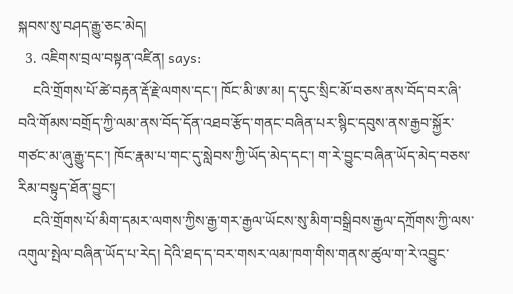སྐབས་སུ་བཤད་རྒྱུ་ཅང་མེད།
  3. འཇིགས་བྲལ་བསྟན་འཛིན། says:
    ངའི་གྲོགས་པོ་ཚེ་བརྟན་རྡོ་རྗེ་ལགས་དང་། ཁོང་མི་ཨ་མ། ད་དུང་སྲིང་མོ་བཅས་ནས་བོད་བར་ཞི་བའི་གོམས་བགྲོད་ཀྱི་ལམ་ནས་བོད་དོན་འཐབ་རྩོད་གནང་བཞིན་པར་སྙིང་དབུས་ནས་རྒྱབ་སྐྱོར་གཙང་མ་ཞུ་རྒྱུ་དང་། ཁོང་རྣམ་པ་གང་དུ་སླེབས་ཀྱི་ཡོད་མེད་དང་། ག་རེ་བྱུང་བཞིན་ཡོད་མེད་བཅས་རིམ་བསྟུད་ཐོན་བྱུང་།
    ངའི་གྲོགས་པོ་མིག་དམར་ལགས་ཀྱིས་རྒྱ་གར་རྒྱལ་ཡོངས་སུ་མིག་བསྒྲིབས་རྒྱལ་དཀྲོགས་ཀྱི་ལས་འགུལ་སྤེལ་བཞིན་ཡོད་པ་རེད། དེའི་ཐད་ད་བར་གསར་ལམ་ཁག་གིས་གནས་ཚུལ་ག་རེ་འབྱུང་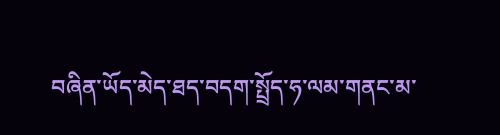བཞིན་ཡོད་མེད་ཐད་བདག་སྤྲོད་ཧ་ལམ་གནང་མ་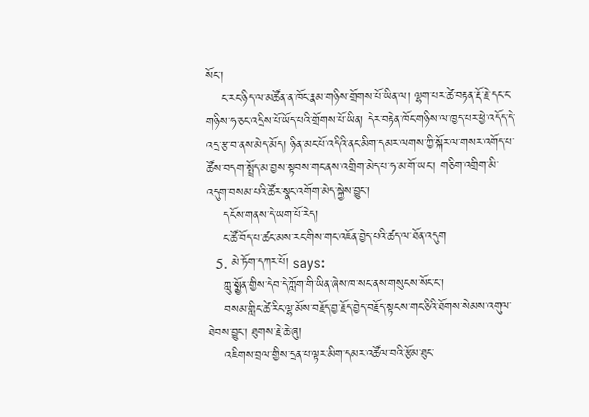སོང་།
    ང་རང་ཉིད་ལ་མཚོན་ན་ཁོང་རྣམ་གཉིས་གྲོགས་པོ་ཡིན་ལ། ལྷག་པར་ཚེ་བརྟན་རྡོ་རྗེ་དང་ང་གཉིས་ཧ་ཅང་འདྲིས་པོ་ཡོད་པའི་གྲོགས་པོ་ཡིན། དེར་བརྟེན་ཁོང་གཉིས་ལ་ཁྱད་པར་ཕྱེ་འདོད་དེ་འདྲ་རྩ་བ་ནས་མེད་མོད། ཉིན་མང་པོ་འདིའི་ནང་མིག་དམར་ལགས་ཀྱི་སྐོར་ལ་གསར་འགོད་པ་ཚོས་བདག་སྤྲོད་མ་བྱས་སྟབས་གང་ནས་འགྲིག་མེད་པ་ཧ་མ་གོ་ཡང་། གཅིག་འགྲིག་མི་འདུག་བསམ་པའི་ཚོར་སྣང་འགོག་མེད་སྐྱེས་བྱུང་།
    དངོས་གནས་དེ་ཡག་པོ་རེད།
    ང་ཚོ་བོད་པ་ཚང་མས་རང་གིས་གང་འཇོན་བྱེད་པའི་ཚད་ལ་ཐོན་འདུག
  5. མེ་ཏོག་དཀར་པོ། says:
    ཀླུ་སྨྱོན་གྱིས་དེབ་དེ་ཀློག་གི་ཡིན་ཞེས་ཁ་སང་ནས་གསུངས་སོང་ང་།
    བསམ་གླིང་ཚེ་རིང་ལྷ་མོས་བརྗོད་བྱ་རྗོད་བྱེད་བརྗོད་སྟངས་གང་ཅིའི་ཐོགས་སེམས་འགུལ་ཐེབས་བྱུང་། ཐུགས་རྗེ་ཆེ་ཞུ།
    འཇིགས་བྲལ་གྱིས་དྲན་པ་ལྟར་མིག་དམར་འཚོལ་བའི་རྩོམ་ཐུང་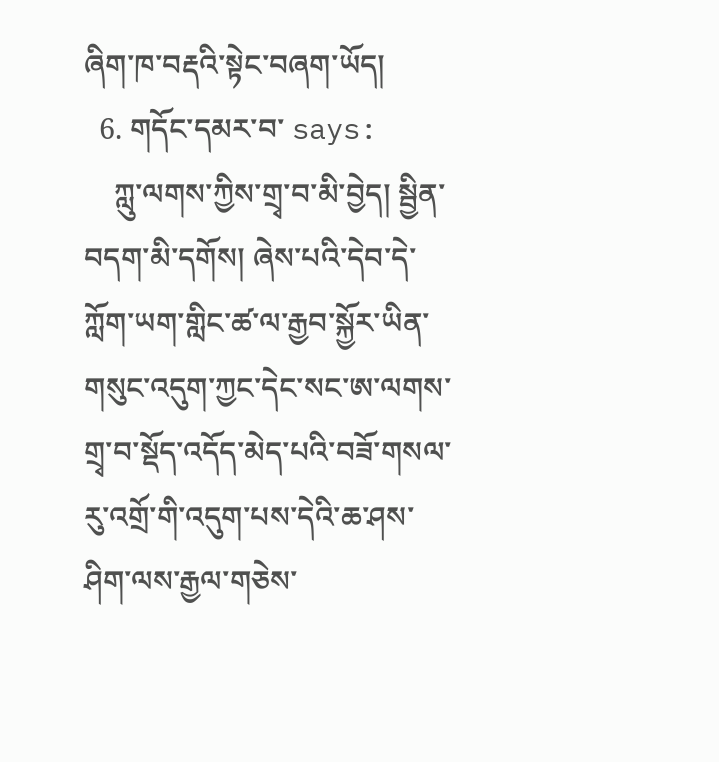ཞིག་ཁ་བརྡའི་སྟེང་བཞག་ཡོད།
  6. གདོང་དམར་བ་ says:
    ཀླུ་ལགས་ཀྱིས་གྲྭ་བ་མི་བྱེད། སྦྱིན་བདག་མི་དགོས། ཞེས་པའི་དེབ་དེ་ཀློག་ཡག་གླིང་ཚ་ལ་རྒྱབ་སྐྱོར་ཡིན་གསུང་འདུག་ཀྱང་དེང་སང་ཨ་ལགས་གྲྭ་བ་སྡོད་འདོད་མེད་པའི་བཟོ་གསལ་རུ་འགྲོ་གི་འདུག་པས་དེའི་ཆ་ཤས་ཤིག་ལས་རྒྱལ་གཅེས་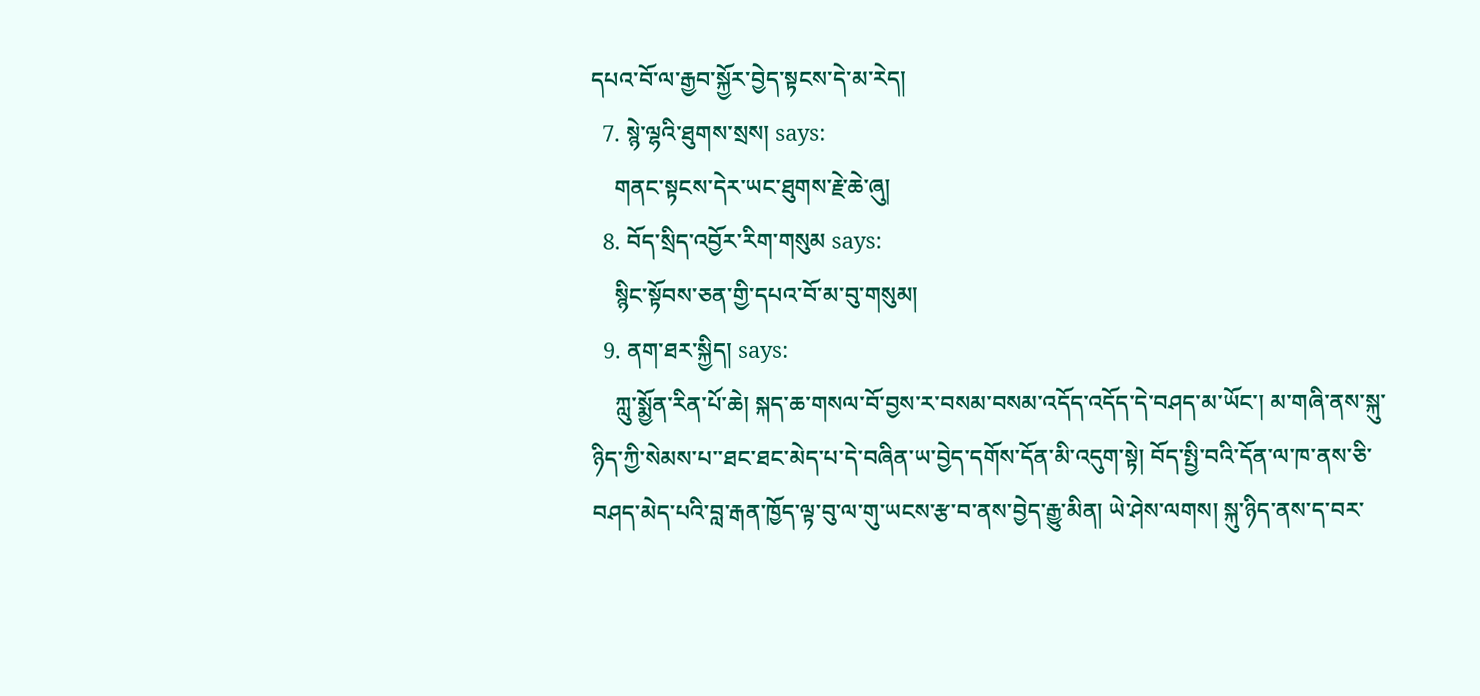དཔའ་བོ་ལ་རྒྱབ་སྐྱོར་བྱེད་སྟངས་དེ་མ་རེད།
  7. སྙེ་ལྷའི་ཐུགས་སྲས། says:
    གནང་སྟངས་དེར་ཡང་ཐུགས་རྗེ་ཆེ་ཞུ།
  8. བོད་སྲིད་འབྱོར་རིག་གསུམ says:
    སྙིང་སྟོབས་ཅན་གྱི་དཔའ་བོ་མ་བུ་གསུམ།
  9. ནག་ཐར་སྐྱིད། says:
    ཀླུ་སྨྱོན་རིན་པོ་ཆེ། སྐད་ཆ་གསལ་བོ་བྱས་ར་བསམ་བསམ་འདོད་འདོད་དེ་བཤད་མ་ཡོང་། མ་གཞི་ནས་སྐུ་ཉིད་ཀྱི་སེམས་པ་་ཐང་ཐང་མེད་པ་དེ་བཞིན་ཡ་བྱེད་དགོས་དོན་མི་འདུག་སྟེ། བོད་སྤྱི་བའི་དོན་ལ་ཁ་ནས་ཅི་བཤད་མེད་པའི་བླ་རྒན་ཁྱོད་ལྟ་བུ་ལ་གུ་ཡངས་རྩ་བ་ནས་བྱེད་རྒྱུ་མིན། ཡེ་ཤེས་ལགས། སྐུ་ཉིད་ནས་ད་བར་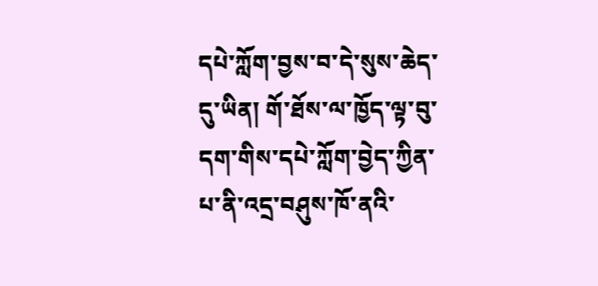དཔེ་ཀློག་བྱས་བ་དེ་སུས་ཆེད་དུ་ཡིན། གོ་ཐོས་ལ་ཁྱོད་ལྟ་བུ་དག་གིས་དཔེ་ཀློག་བྱེད་ཀྱིན་པ་ནི་འདྲ་བཤུས་ཁོ་ནའི་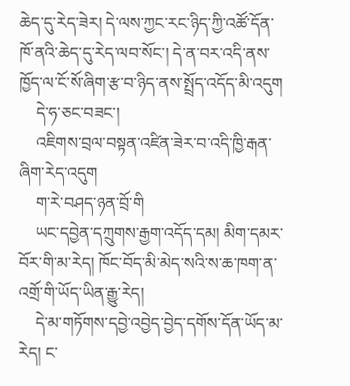ཆེད་དུ་རེད་ཟེར། དེ་ལས་ཀྱང་རང་ཉིད་ཀྱི་འཚོ་དོན་ཁོ་ནའི་ཆེད་དུ་རེད་ལབ་སོང་། དེ་ན་བར་འདི་ནས་ཁྱོད་ལ་ངོ་སོ་ཞིག་རྩ་བ་ཉིད་ནས་སྤྲོད་འདོད་མི་འདུག
    དེ་ཧ་ཅང་བཟང་།
    འཇིགས་བྲལ་བསྟན་འཛིན་ཟེར་བ་འདི་ཁྱི་རྒན་ཞིག་རེད་འདུག
    ག་རེ་བཤད་ཉན་བྲོ་གི
    ཡང་དབྱེན་དཀྲུགས་རྒྱག་འདོད་དམ། མིག་དམར་བོར་གི་མ་རེད། ཁོང་བོད་མི་མེད་སའི་ས་ཆ་ཁག་ན་འགྲོ་གི་ཡོད་ཡིན་རྒྱུ་རེད།
    དེ་མ་གཏོགས་དབྱེ་འབྱེད་བྱེད་དགོས་དོན་ཡོད་མ་རེད། ང་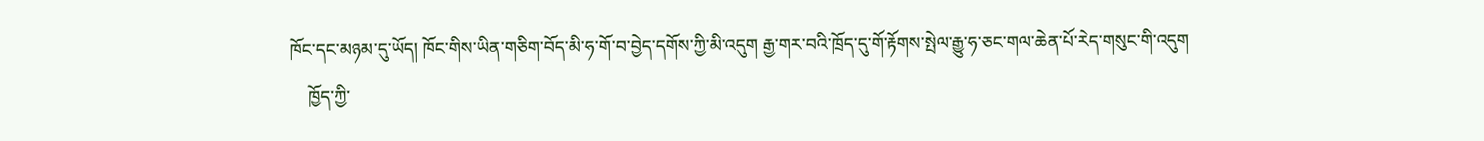ཁོང་དང་མཉམ་དུ་ཡོད། ཁོང་གིས་ཡིན་གཅིག་བོད་མི་ཧ་གོ་བ་བྱེད་དགོས་ཀྱི་མི་འདུག རྒྱ་གར་བའི་ཁྲོད་དུ་གོ་རྟོགས་སྤེལ་རྒྱུ་ཧ་ཅང་གལ་ཆེན་པོ་རེད་གསུང་གི་འདུག
    ཁྱོད་ཀྱི་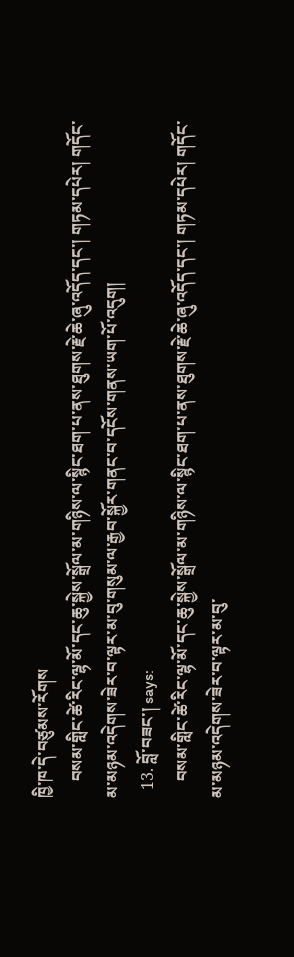ཁྱི་ཁ་དེ་བཙུམས་རོགས
    བསམ་གླིང་ཚེ་རིང་ལྷ་མོ་དང་ཆུ་སྐྱེས་སྒྲོལ་མ་གཉིས་ལ་སྙིང་ཐག་པ་ནས་ཐུགས་རྗེ་ཆེ་ཞུ་འདོད་དང་། གཏམ་དཔེར། གདོང་མ་མཉམ་འདེགས་ཟེར་བ་ལྟར་མ་བུ་གསུམ་ལ་རྒྱབ་སྐྱོར་གནང་བ་དངོས་གནས་ཡག་པོ་འདུག།
  13. བློ་བཟང་། says:
    བསམ་གླིང་ཚེ་རིང་ལྷ་མོ་དང་ཆུ་སྐྱེས་སྒྲོལ་མ་གཉིས་ལ་སྙིང་ཐག་པ་ནས་ཐུགས་རྗེ་ཆེ་ཞུ་འདོད་དང་། གཏམ་དཔེར། གདོང་མ་མཉམ་འདེགས་ཟེར་བ་ལྟར་མ་བུ་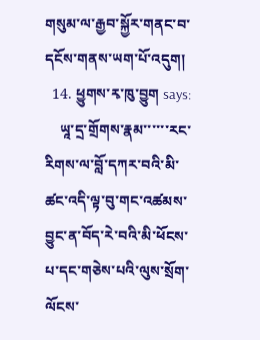གསུམ་ལ་རྒྱབ་སྐྱོར་གནང་བ་དངོས་གནས་ཡག་པོ་འདུག།
  14. ཕྱུགས་རྭ་ཁུ་བྱུག says:
    ཡཱ་དྲ་གྲོགས་རྣམ་་་་་་རང་རིགས་ལ་བློ་དཀར་བའི་མི་ཚང་འདི་ལྟ་བུ་གང་འཚམས་བྱུང་ན་བོད་རེ་བའི་མི་ཕོངས་པ་དང་གཅེས་པའི་ལུས་སྲོག་ལོངས་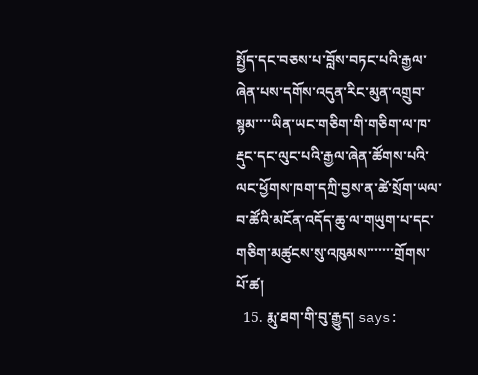སྤྱོད་དང་བཅས་པ་བློས་བཏང་པའི་རྒྱལ་ཞེན་པས་དགོས་འདུན་རིང་མུན་འགྲུབ་སྙམ་་་་ཡིན་ཡང་གཅིག་གི་གཅིག་ལ་ཁ་རྡུང་དང་ལུང་པའི་རྒྱལ་ཞེན་ཚོགས་པའི་ལང་ཕྱོགས་ཁག་དཀྲི་བྱས་ན་ཚེ་སྲོག་ཡལ་བ་ཚོའི་མངོན་འདོད་ཆུ་ལ་གཡུག་པ་དང་གཅིག་མཚུངས་སུ་འཁུམས་་་་་་་གྲོགས་པོ་ཚ།
  15. རྨུ་ཐག་གི་བུ་རྒྱུད། says: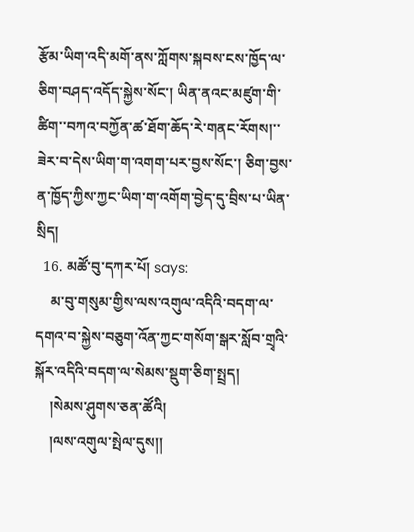རྩོམ་ཡིག་འདི་མགོ་ནས་ཀློགས་སྐབས་ངས་ཁྱོད་ལ་ཅིག་བཤད་འདོད་སྐྱེས་སོང་། ཡིན་ནའང་མཛུག་གི་ཚིག་་བཀའ་བཀྱོན་ཚ་ཐོག་ཆོད་རེ་གནང་རོགས།་་ ཟེར་བ་དེས་ཡིག་ག་འགག་པར་བྱས་སོང་། ཅིག་བྱས་ན་ཁྱོད་ཀྱིས་ཀྱང་ཡིག་ག་འགོག་བྱེད་དུ་བྲིས་པ་ཡིན་སྲིད།
  16. མཚོ་བུ་དཀར་པོ། says:
    མ་བུ་གསུམ་གྱིས་ལས་འགུལ་འདིའི་བདག་ལ་དགའ་བ་སྐྱེས་བཅུག་འོན་ཀྱང་གསོག་སྒར་སློབ་གྲྭའི་སྐོར་འདིའི་བདག་ལ་སེམས་སྡུག་ཅིག་སྤྲད།
    །སེམས་ཤུགས་ཅན་ཚོའི།
    །ལས་འགུལ་སྤེལ་དུས།།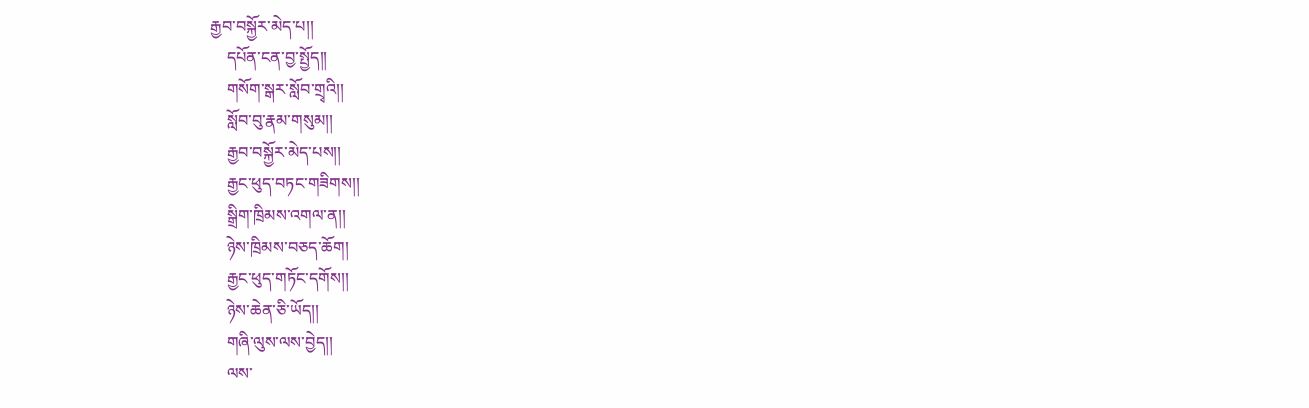རྒྱབ་བསྐྱོར་མེད་པ།།
    དཔོན་ངན་བྱ་སྤྱོད།།
    གསོག་སྒར་སློབ་གྲྭའི།།
    སློབ་བུ་རྣམ་གསུམ།།
    རྒྱབ་བསྐྱོར་མེད་པས།།
    རྒྱང་ཕུད་བཏང་གཟིགས།།
    སྒྲིག་ཁྲིམས་འགལ་ན།།
    ཉེས་ཁྲིམས་བཅད་ཆོག།
    རྒྱང་ཕུད་གཏོང་དགོས།།
    ཉེས་ཆེན་ཅི་ཡོད།།
    གཞི་ལུས་ལས་བྱེད།།
    ལས་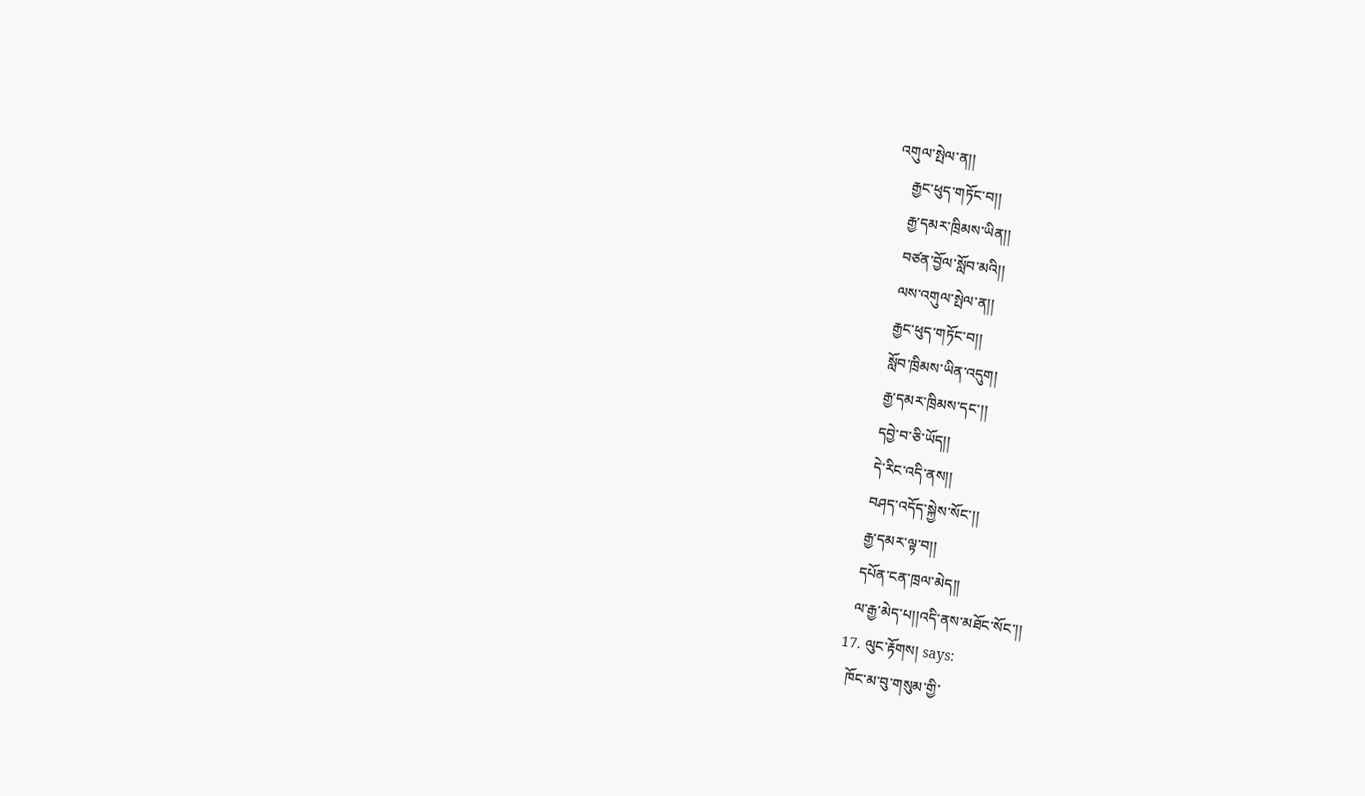འགུལ་སྤེལ་ན།།
    རྒྱང་ཕུད་གཏོང་བ།།
    རྒྱ་དམར་ཁྲིམས་ཡིན།།
    བཙན་བྱོལ་སློབ་མའི།།
    ལས་འགུལ་སྤེལ་ན།།
    རྒྱང་ཕུད་གཏོང་བ།།
    སློབ་ཁྲིམས་ཡིན་འདུག།
    རྒྱ་དམར་ཁྲིམས་དང་།།
    དབྱེ་བ་ཅི་ཡོད།།
    དེ་རིང་འདི་ནས།།
    བཤད་འདོད་སྐྱེས་སོང་།།
    རྒྱ་དམར་ལྟ་བ།།
    དཔོན་ངན་ཁྲལ་མེད།།
    ལ་རྒྱ་མེད་པ།།འདི་ནས་མཐོང་སོང་།།
  17. ལུང་རྟོགས། says:
    ཁོང་མ་བུ་གསུམ་གྱི་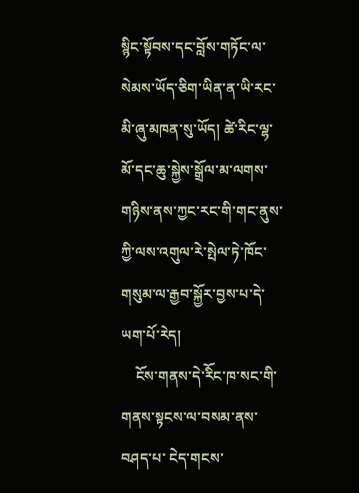སྙིང་སྟོབས་དང་བློས་གཏོང་ལ་སེམས་ཡོད་ཅིག་ཡིན་ན་ཡི་རང་མི་ཞུ་མཁན་སུ་ཡོད། ཚེ་རིང་ལྷ་མོ་དང་ཆུ་སྐྱེས་སྒྲོལ་མ་ལགས་གཉིས་ནས་ཀྱང་རང་གི་གང་ནུས་ཀྱི་ལས་འགུལ་རེ་སྤེལ་ཏེ་ཁོང་གསུམ་ལ་རྒྱབ་སྐྱོར་བྱས་པ་དེ་ཡག་པོ་རེད།
    ངོས་གནས་དེ་རིོང་ཁ་སང་གི་གནས་སྟངས་ལ་བསམ་ནས་བཤད་པ་ ངེད་གངས་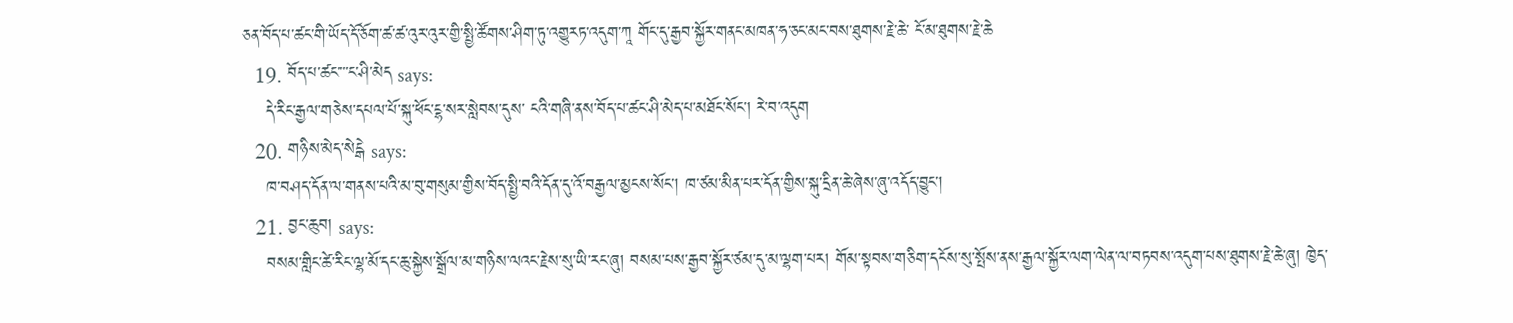ཅན་བོད་པ་ཚང་གི་ཡོད་དོ་ཅོག་ཚ་ཚ་འུར་འུར་གྱི་སྤྱི་ཚོགས་ཤིག་ཏུ་འགྱུརཏ་འདུག་ཀཱ གོང་དུ་རྒྱབ་སྐྱོར་གནང་མཁན་ཧ་ཅང་མང་བས་ཐུགས་རྗེ་ཆེ་ ངོ་མ་ཐུགས་རྗེ་ཆེ
  19. བོད་པ་ཚང་་་་ང་ཤི་མེད says:
    དེ་རིང་རྒྱལ་གཅེས་དཔལ་པོ་སྐུ་ཕོང་ངྷ་སར་སླེབས་དུས་ ངའི་གཞི་ནས་བོད་པ་ཚང་ཤི་མེད་པ་མཐོང་སོང་། རེ་བ་འདུག
  20. གཉིས་མེད་སེངྒེ says:
    ཁ་བཤད་དོན་ལ་གནས་པའི་མ་བུ་གསུམ་གྱིས་བོད་སྤྱི་བའི་དོན་དུ་འོ་བརྒྱལ་མྱངས་སོང་། ཁ་ཙམ་མིན་པར་དོན་གྱིས་སྐུ་དྲིན་ཆེ་ཞེས་ཞུ་འདོད་བྱུང་།
  21. བྱང་ཆུབ། says:
    བསམ་གླིང་ཚེ་རིང་ལྷ་མོ་དང་ཆུ་སྐྱེས་སྒྲོལ་མ་གཉིས་ལའང་རྗེས་སུ་ཡི་རང་ཞུ། བསམ་པས་རྒྱབ་སྐྱོར་ཙམ་དུ་མ་ལྷག་པར། གོམ་སྟབས་གཅིག་དངོས་སུ་སྤོས་ནས་རྒྱལ་སྐྱོར་ལག་ལེན་ལ་བཏབས་འདུག་པས་ཐུགས་རྗེ་ཆེ་ཞུ། ཁྱེད་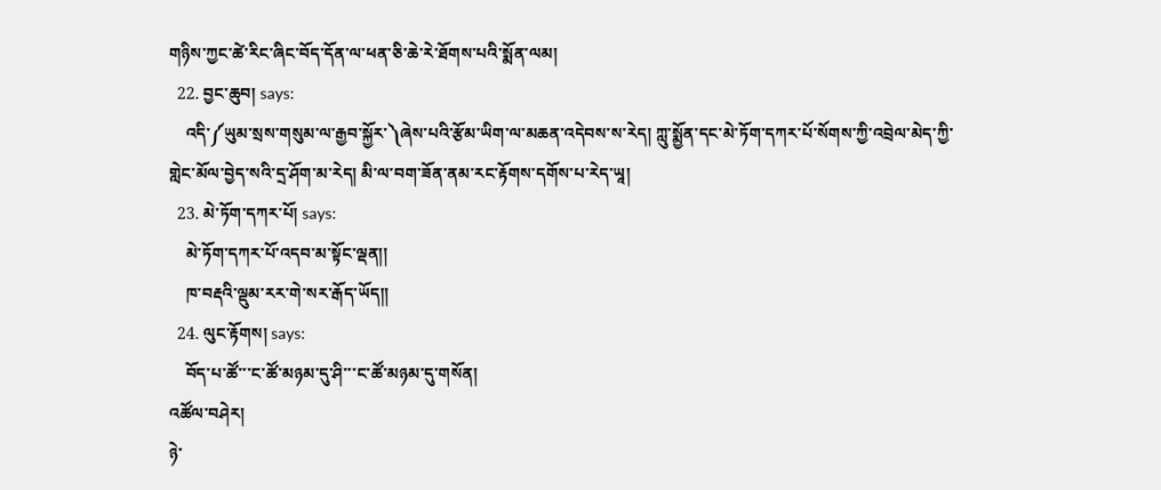གཉིས་ཀྱང་ཚེ་རིང་ཞིང་བོད་དོན་ལ་ཕན་ཅི་ཆེ་རེ་ཐོགས་པའི་སྨོན་ལམ།
  22. བྱང་ཆུབ། says:
    འདི་༼ཡུམ་སྲས་གསུམ་ལ་རྒྱབ་སྐྱོར་༽ཞེས་པའི་རྩོམ་ཡིག་ལ་མཆན་འདེབས་ས་རེད། ཀླུ་སྨྱོན་དང་མེ་ཏོག་དཀར་པོ་སོགས་ཀྱི་འབྲེལ་མེད་ཀྱི་གླེང་མོལ་བྱེད་སའི་དྲ་ཤོག་མ་རེད། མི་ལ་བག་ཟོན་ནམ་རང་རྟོགས་དགོས་པ་རེད་ཡཱ།
  23. མེ་ཏོག་དཀར་པོ། says:
    མེ་ཏོག་དཀར་པོ་འདབ་མ་སྟོང་ལྡན།།
    ཁ་བརྡའི་ལྡུམ་རར་གེ་སར་རྒོད་ཡོད།།
  24. ལུང་རྟོགས། says:
    བོད་པ་ཚོ་་་ང་ཚོ་མཉམ་དུ་ཤི་་་ང་ཚོ་མཉམ་དུ་གསོན།
འཚོལ་བཤེར།
ཉེ་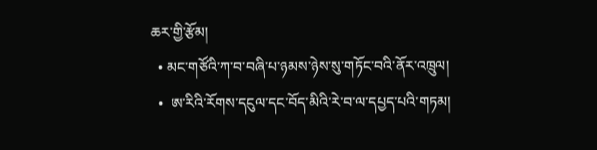ཆར་གྱི་རྩོམ།
  • མང་གཙོའི་ཀ་བ་བཞི་པ་ཉམས་ཉེས་སུ་གཏོང་བའི་ནོར་འཁྲུལ།
  •  ཨ་རིའི་རོགས་དངུལ་དང་བོད་མིའི་རེ་བ་ལ་དཔྱད་པའི་གཏམ།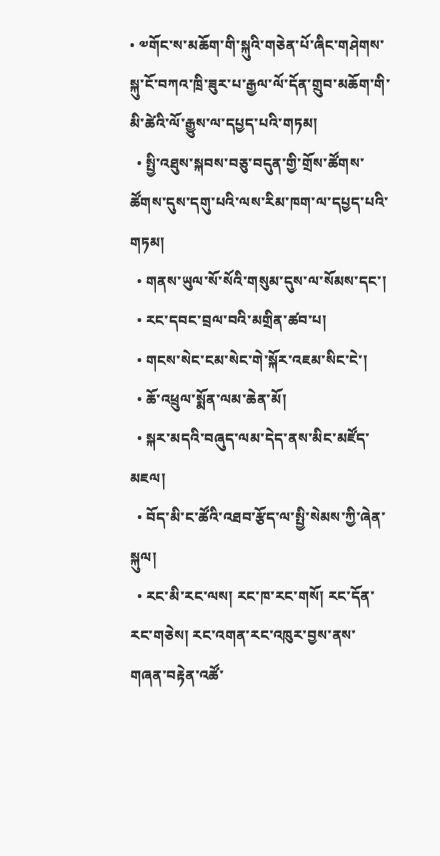• ༧གོང་ས་མཆོག་གི་སྐུའི་གཅེན་པོ་ཞིང་གཤེགས་སྐུ་ངོ་བཀའ་ཁྲི་ཟུར་པ་རྒྱལ་ལོ་དོན་གྲུབ་མཆོག་གི་མི་ཚེའི་ལོ་རྒྱུས་ལ་དཔྱད་པའི་གཏམ།
  • སྤྱི་འཐུས་སྐབས་བཅུ་བདུན་གྱི་གྲོས་ཚོགས་ཚོགས་དུས་དགུ་པའི་ལས་རིམ་ཁག་ལ་དཔྱད་པའི་གཏམ།
  • གནས་ཡུལ་སོ་སོའི་གསུམ་དུས་ལ་སོམས་དང་།
  • རང་དབང་བྲལ་བའི་མགྲིན་ཚབ་པ།
  • གངས་སེང་ངམ་སེང་གེ་སྐོར་འཇམ་སིང་ངེ་།
  • ཆོ་འཕྲུལ་སྨོན་ལམ་ཆེན་མོ།
  • སྐར་མདའི་བཞུད་ལམ་དེད་ནས་མིང་མཛོད་མཇལ།
  • བོད་མི་ང་ཚོའི་འཐབ་རྩོད་ལ་སྤྱི་སེམས་ཀྱི་ཞེན་སྐུལ།
  • རང་མི་རང་ལས། རང་ཁ་རང་གསོ། རང་དོན་རང་གཅེས། རང་འགན་རང་འཁུར་བྱས་ནས་གཞན་བརྟེན་འཚོ་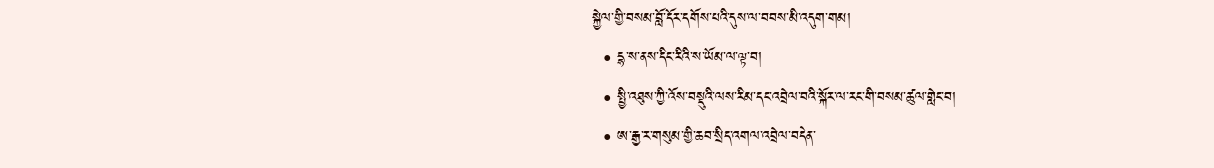སྐྱེལ་གྱི་བསམ་བློ་དོར་དགོས་པའི་དུས་ལ་བབས་མི་འདུག་གམ།
  • དྷ་ས་ནས་དིང་རིའི་ས་ཡོམ་ལ་ལྟ་བ།
  • སྤྱི་འཐུས་ཀྱི་འོས་བསྡུའི་ལས་རིམ་དང་འབྲེལ་བའི་སྐོར་ལ་རང་གི་བསམ་ཚུལ་གླེང་བ།
  • ཨ་རྒྱ་ར་གསུམ་གྱི་ཆབ་སྲིད་འགལ་འབྲེལ་བདེན་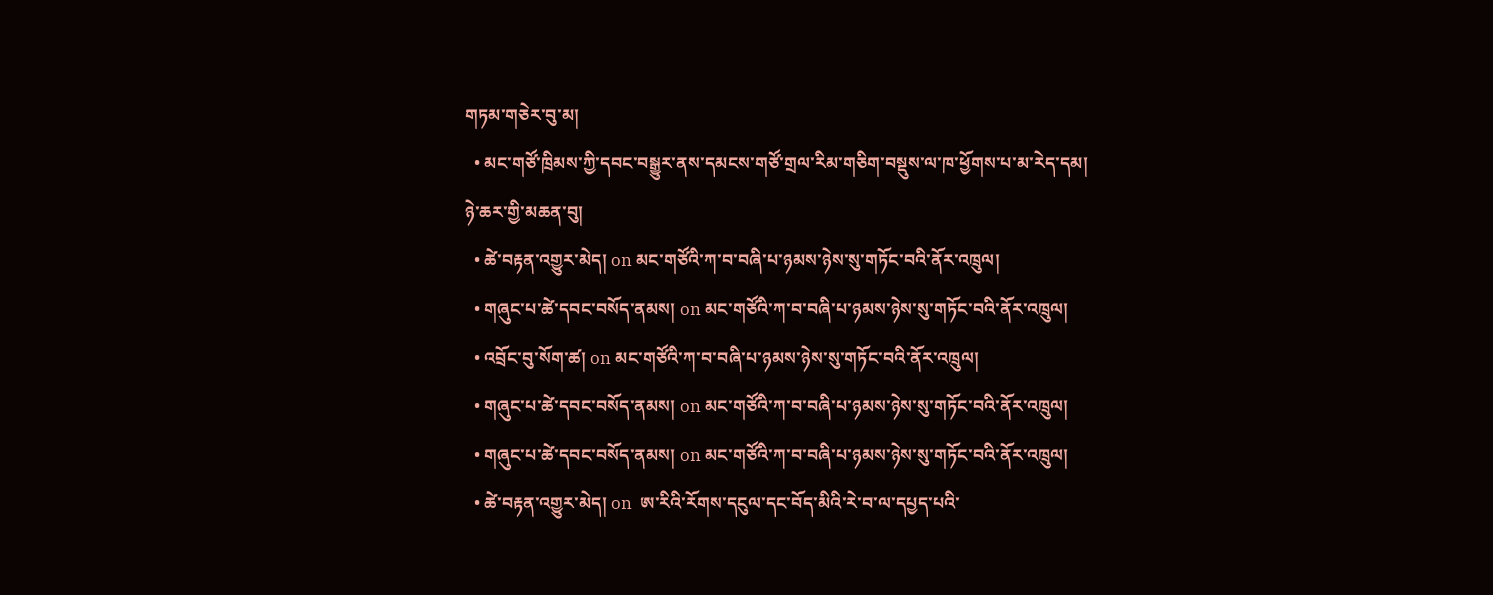གཏམ་གཅེར་བུ་མ།
  • མང་གཙོ་ཁྲིམས་ཀྱི་དབང་བསྒྱུར་ནས་དམངས་གཙོ་གྲལ་རིམ་གཅིག་བསྡུས་ལ་ཁ་ཕྱོགས་པ་མ་རེད་དམ།
ཉེ་ཆར་གྱི་མཆན་བུ།
  • ཚེ་བརྟན་འགྱུར་མེད། on མང་གཙོའི་ཀ་བ་བཞི་པ་ཉམས་ཉེས་སུ་གཏོང་བའི་ནོར་འཁྲུལ།
  • གཞུང་པ་ཚེ་དབང་བསོད་ནམས། on མང་གཙོའི་ཀ་བ་བཞི་པ་ཉམས་ཉེས་སུ་གཏོང་བའི་ནོར་འཁྲུལ།
  • འབྲོང་བུ་སོག་ཚ། on མང་གཙོའི་ཀ་བ་བཞི་པ་ཉམས་ཉེས་སུ་གཏོང་བའི་ནོར་འཁྲུལ།
  • གཞུང་པ་ཚེ་དབང་བསོད་ནམས། on མང་གཙོའི་ཀ་བ་བཞི་པ་ཉམས་ཉེས་སུ་གཏོང་བའི་ནོར་འཁྲུལ།
  • གཞུང་པ་ཚེ་དབང་བསོད་ནམས། on མང་གཙོའི་ཀ་བ་བཞི་པ་ཉམས་ཉེས་སུ་གཏོང་བའི་ནོར་འཁྲུལ།
  • ཚེ་བརྟན་འགྱུར་མེད། on  ཨ་རིའི་རོགས་དངུལ་དང་བོད་མིའི་རེ་བ་ལ་དཔྱད་པའི་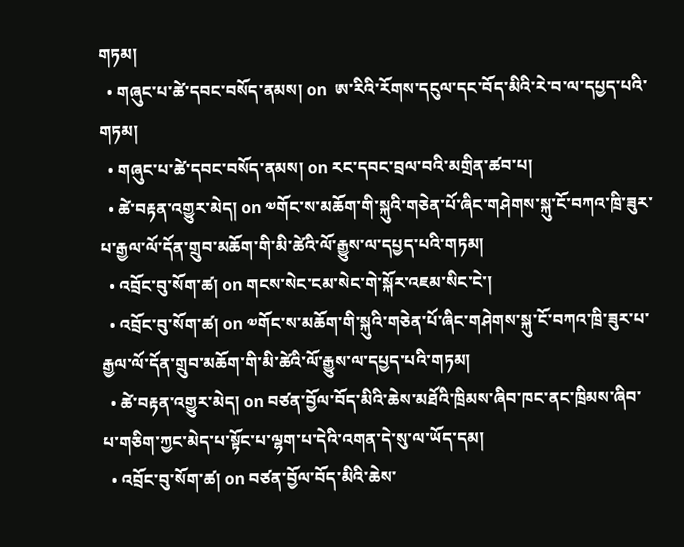གཏམ།
  • གཞུང་པ་ཚེ་དབང་བསོད་ནམས། on  ཨ་རིའི་རོགས་དངུལ་དང་བོད་མིའི་རེ་བ་ལ་དཔྱད་པའི་གཏམ།
  • གཞུང་པ་ཚེ་དབང་བསོད་ནམས། on རང་དབང་བྲལ་བའི་མགྲིན་ཚབ་པ།
  • ཚེ་བརྟན་འགྱུར་མེད། on ༧གོང་ས་མཆོག་གི་སྐུའི་གཅེན་པོ་ཞིང་གཤེགས་སྐུ་ངོ་བཀའ་ཁྲི་ཟུར་པ་རྒྱལ་ལོ་དོན་གྲུབ་མཆོག་གི་མི་ཚེའི་ལོ་རྒྱུས་ལ་དཔྱད་པའི་གཏམ།
  • འབྲོང་བུ་སོག་ཚ། on གངས་སེང་ངམ་སེང་གེ་སྐོར་འཇམ་སིང་ངེ་།
  • འབྲོང་བུ་སོག་ཚ། on ༧གོང་ས་མཆོག་གི་སྐུའི་གཅེན་པོ་ཞིང་གཤེགས་སྐུ་ངོ་བཀའ་ཁྲི་ཟུར་པ་རྒྱལ་ལོ་དོན་གྲུབ་མཆོག་གི་མི་ཚེའི་ལོ་རྒྱུས་ལ་དཔྱད་པའི་གཏམ།
  • ཚེ་བརྟན་འགྱུར་མེད། on བཙན་བྱོལ་བོད་མིའི་ཆེས་མཐོའི་ཁྲིམས་ཞིབ་ཁང་ནང་ཁྲིམས་ཞིབ་པ་གཅིག་ཀྱང་མེད་པ་སྟོང་པ་ལྷག་པ་དེའི་འགན་དེ་སུ་ལ་ཡོད་དམ།
  • འབྲོང་བུ་སོག་ཚ། on བཙན་བྱོལ་བོད་མིའི་ཆེས་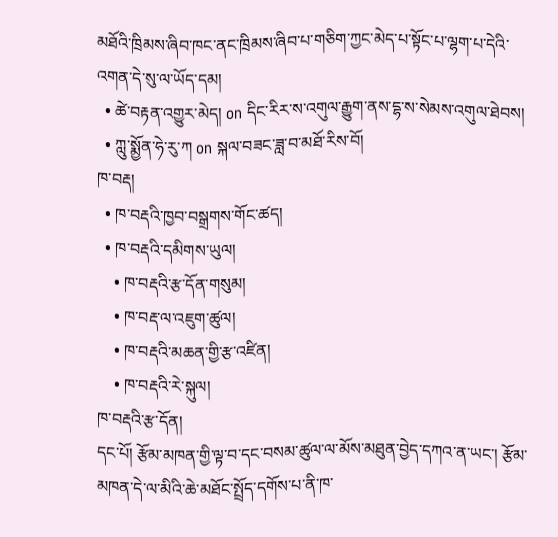མཐོའི་ཁྲིམས་ཞིབ་ཁང་ནང་ཁྲིམས་ཞིབ་པ་གཅིག་ཀྱང་མེད་པ་སྟོང་པ་ལྷག་པ་དེའི་འགན་དེ་སུ་ལ་ཡོད་དམ།
  • ཚེ་བརྟན་འགྱུར་མེད། on དིང་རིར་ས་འགུལ་རྒྱུག་ནས་དྷ་ས་སེམས་འགུལ་ཐེབས།
  • ཀླུ་སྨྱོན་ཧེ་རུ་ཀ on སྐལ་བཟང་ཟླ་བ་མཐོ་རིས་བོ།
ཁ་བརྡ།
  • ཁ་བརྡའི་ཁྱབ་བསྒྲགས་གོང་ཚད།
  • ཁ་བརྡའི་དམིགས་ཡུལ།
    • ཁ་བརྡའི་རྩ་དོན་གསུམ།
    • ཁ་བརྡ་ལ་འཇུག་ཚུལ།
    • ཁ་བརྡའི་མཆན་གྱི་རྩ་འཛིན།
    • ཁ་བརྡའི་རེ་སྐུལ།
ཁ་བརྡའི་རྩ་དོན།
དང་པོ། རྩོམ་མཁན་གྱི་ལྟ་བ་དང་བསམ་ཚུལ་ལ་མོས་མཐུན་བྱེད་དཀའ་ན་ཡང་། རྩོམ་མཁན་དེ་ལ་མིའི་ཆེ་མཐོང་སྤྲོད་དགོས་པ་ནི་ཁ་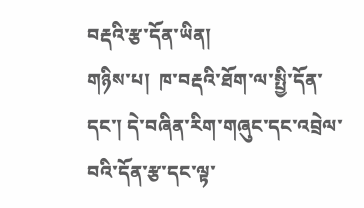བརྡའི་རྩ་དོན་ཡིན།
གཉིས་པ།  ཁ་བརྡའི་ཐོག་ལ་སྤྱི་དོན་དང་། དེ་བཞིན་རིག་གཞུང་དང་འབྲེལ་བའི་དོན་རྩ་དང་ལྟ་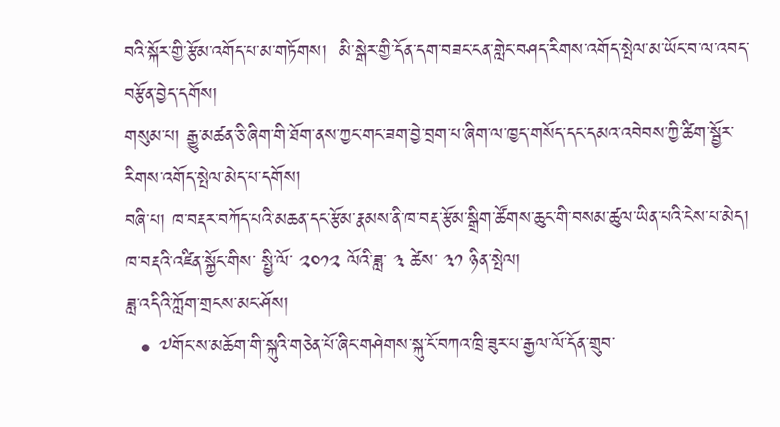བའི་སྐོར་གྱི་རྩོམ་འགོད་པ་མ་གཏོགས།  མི་སྒེར་གྱི་དོན་དག་བཟང་ངན་གླེང་བཤད་རིགས་འགོད་སྤེལ་མ་ཡོང་བ་ལ་འབད་བརྩོན་བྱེད་དགོས།
གསུམ་པ། རྒྱུ་མཚན་ཅི་ཞིག་གི་ཐོག་ནས་ཀྱང་གང་ཟག་བྱེ་བྲག་པ་ཞིག་ལ་ཁྱད་གསོད་དང་དམའ་འབེབས་ཀྱི་ཚིག་སྦྱོར་རིགས་འགོད་སྤེལ་མེད་པ་དགོས།
བཞི་པ། ཁ་བརྡར་བཀོད་པའི་མཆན་དང་རྩོམ་རྣམས་ནི་ཁ་བརྡ་རྩོམ་སྒྲིག་ཚོགས་ཆུང་གི་བསམ་ཚུལ་ཡིན་པའི་ངེས་པ་མེད།
ཁ་བརྡའི་འཛིན་སྐྱོང་གིས་ སྤྱི་ལོ་ ༢༠༡༢ ལོའི་ཟླ་ ༣ ཚེས་ ༣༡ ཉིན་སྤེལ།
ཟླ་འདིའི་ཀློག་གྲངས་མང་ཤོས།
  • ༧གོང་ས་མཆོག་གི་སྐུའི་གཅེན་པོ་ཞིང་གཤེགས་སྐུ་ངོ་བཀའ་ཁྲི་ཟུར་པ་རྒྱལ་ལོ་དོན་གྲུབ་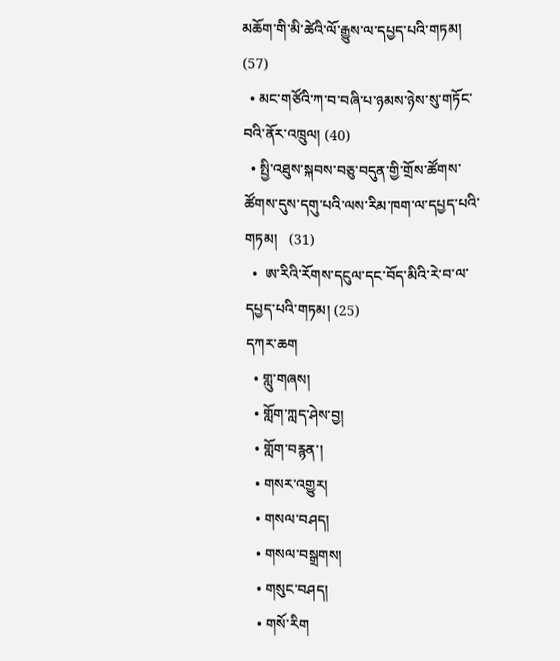མཆོག་གི་མི་ཚེའི་ལོ་རྒྱུས་ལ་དཔྱད་པའི་གཏམ།   (57)
  • མང་གཙོའི་ཀ་བ་བཞི་པ་ཉམས་ཉེས་སུ་གཏོང་བའི་ནོར་འཁྲུལ། (40)
  • སྤྱི་འཐུས་སྐབས་བཅུ་བདུན་གྱི་གྲོས་ཚོགས་ཚོགས་དུས་དགུ་པའི་ལས་རིམ་ཁག་ལ་དཔྱད་པའི་གཏམ།   (31)
  •  ཨ་རིའི་རོགས་དངུལ་དང་བོད་མིའི་རེ་བ་ལ་དཔྱད་པའི་གཏམ། (25)
དཀར་ཆག
  • གླུ་གཞས།
  • གློག་ཀླད་ཤེས་བྱ།
  • གློག་བརྙན་།
  • གསར་འགྱུར།
  • གསལ་བཤད།
  • གསལ་བསྒྲགས།
  • གསུང་བཤད།
  • གསོ་རིག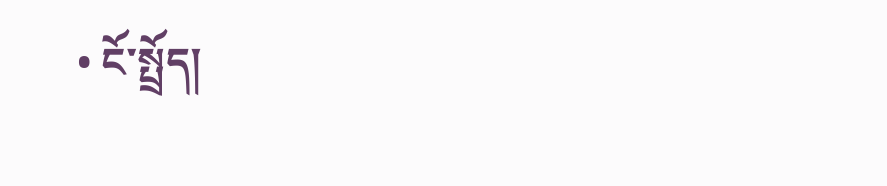• ངོ་སྤྲོད།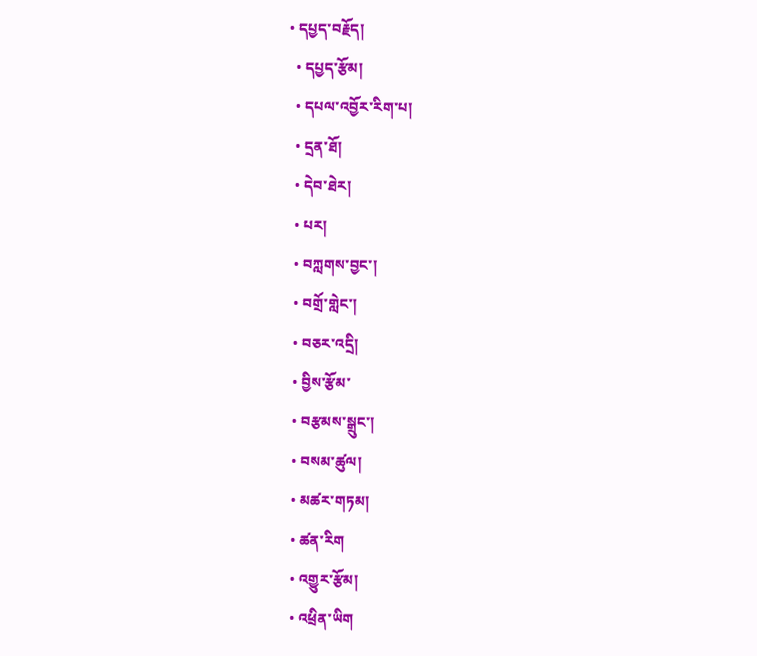• དཔྱད་བརྗོད།
  • དཔྱད་རྩོམ།
  • དཔལ་འབྱོར་རིག་པ།
  • དྲན་ཐོ།
  • དེབ་ཐེར།
  • པར།
  • བཀླགས་བྱང་།
  • བགྲོ་གླེང་།
  • བཅར་འདྲི།
  • བྱིས་རྩོམ་
  • བརྩམས་སྒྲུང་།
  • བསམ་ཚུལ།
  • མཚར་གཏམ།
  • ཚན་རིག
  • འགྱུར་རྩོམ།
  • འཕྲིན་ཡིག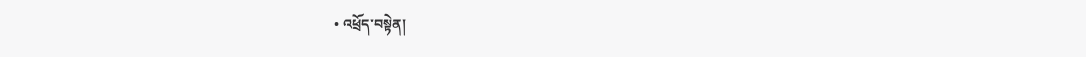• འཕྲོད་བསྟེན།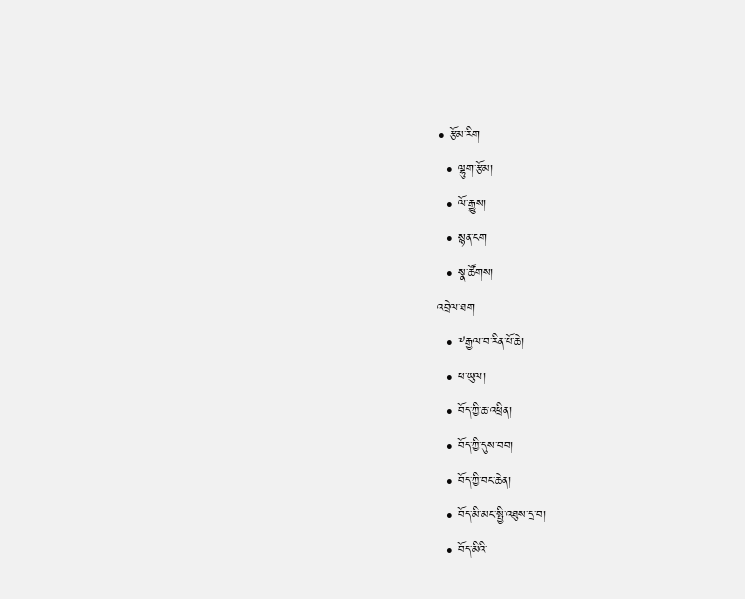• རྩོམ་རིག
  • ལྷུག་རྩོམ།
  • ལོ་རྒྱུས།
  • སྙན་ངག
  • སྣ་ཚོགས།
འབྲེལ་ཐག
  • ༸རྒྱལ་བ་རིན་པོ་ཆེ།
  • ཕ་ཡུལ།
  • བོད་ཀྱི་ཆ་འཕྲིན།
  • བོད་ཀྱི་དུས་བབ།
  • བོད་ཀྱི་བང་ཆེན།
  • བོད་མི་མང་སྤྱི་འཐུས་དྲ་བ།
  • བོད་མིའི་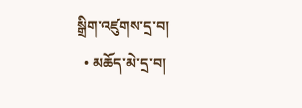སྒྲིག་འཛུགས་དྲ་བ།
  • མཆོད་མེ་དྲ་བ།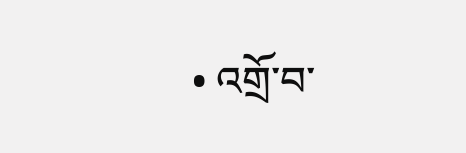• འགྲོ་བ་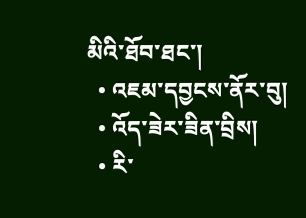མིའི་ཐོབ་ཐང་།
  • འཇམ་དབྱངས་ནོར་བུ།
  • འོད་ཟེར་ཟིན་བྲིས།
  • རི་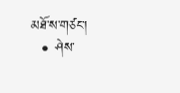མཐོ་ས་གཙང་།
  • ཤེས་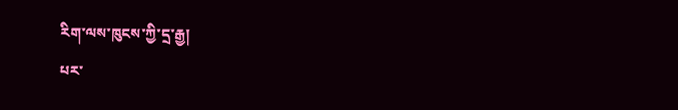རིག་ལས་ཁུངས་ཀྱི་དྲ་རྒྱ།
པར་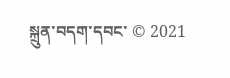སྐྲུན་བདག་དབང་ © 2021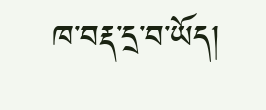ཁ་བརྡ་དྲ་བ་ཡོད།